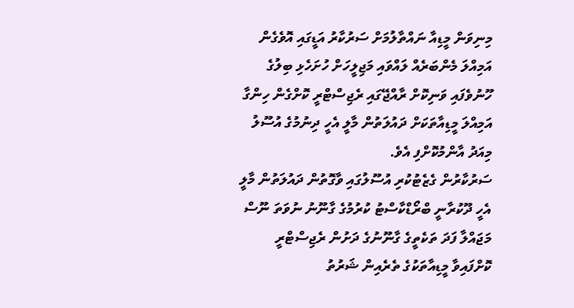މިނިވަން މީޑިއާ ނައްތާލުމަށް ސަރުކާރު އަޑީގައި އޮވެގެން އަމިއްލަ މެންބަރެއް ލައްވައި މަޖިލީހަށް ހުށަހެޅި ބިލުގެ ހޫނުވެފައި ވަނިކޮށް ރާއްޖޭގައި ރެޖިސްޓްރީ ކޮށްގެން ހިންގާ އަމިއްލަ މީޑިއާތަކަށް ދައުލަތުން މާލީ އެހީ ދިނުމުގެ އުސޫލު މިއަދު އާންމުކޮށްފި އެވެ.
ސަރުކާރުން ގެޒެޓުކުރި އުސޫލުގައި ވާގޮތުން ދައުލަތުން މާލީ އެހީ ދޫކުރާނީ ބްރޯޑްކާސްޓު ކުރުމުގެ ގާނޫނު ނުވަތަ ނޫސް މަޖައްލާ ފަދަ ތަކެތީގެ ގާނޫނުގެ ދަށުން ރެޖިސްޓްރީ ކޮށްފައިވާ މީޑިއާތަކުގެ ތެރެއިން ޝަރުތު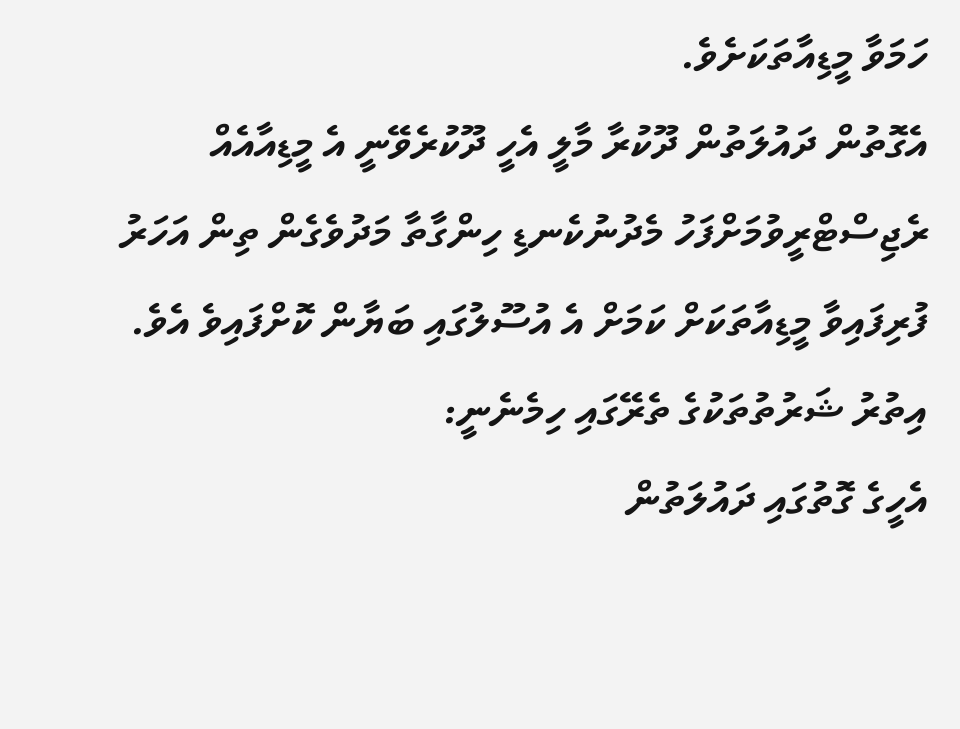ހަމަވާ މީޑިއާތަކަށެވެ.
އެގޮތުން ދައުލަތުން ދޫކުރާ މާލީ އެހީ ދޫކުރެވޭނީ އެ މީޑިއާއެއް ރެޖިސްޓްރީވުމަށްފަހު މެދުނުކެނޑި ހިންގާތާ މަދުވެގެން ތިން އަހަރު ފުރިފައިވާ މީޑިއާތަކަށް ކަމަށް އެ އުސޫލުގައި ބަޔާން ކޮށްފައިވެ އެވެ.
އިތުރު ޝަރުތުތަކުގެ ތެރޭގައި ހިމެނެނީ:
އެހީގެ ގޮތުގައި ދައުލަތުން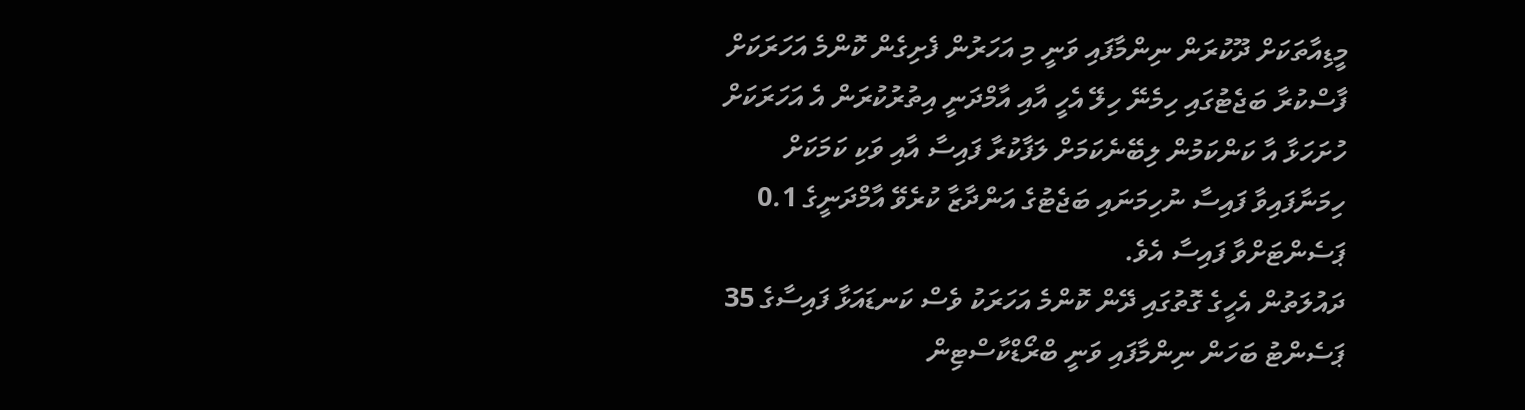މީޑިއާތަކަށް ދޫކުރަން ނިންމާފައި ވަނީ މި އަހަރުން ފެށިގެން ކޮންމެ އަހަރަކަށް ފާސްކުރާ ބަޖެޓުގައި ހިމެނޭ ހިލޭ އެހީ އާއި އާމްދަނީ އިތުރުކުރަން އެ އަހަރަކަށް ހުށަހަޅާ އާ ކަންކަމުން ލިބޭނެކަމަށް ލަފާކުރާ ފައިސާ އާއި ވަކި ކަމަކަށް ހިމަނާފައިވާ ފައިސާ ނުހިމަނައި ބަޖެޓުގެ އަންދާޒާ ކުރެވޭ އާމްދަނީގެ 0.1 ޕަސެންޓަށްވާ ފައިސާ އެވެ.
ދައުލަތުން އެހީގެ ގޮތުގައި ދޭން ކޮންމެ އަހަރަކު ވެސް ކަނޑައަޅާ ފައިސާގެ 35 ޕަސެންޓު ބަހަން ނިންމާފައި ވަނީ ބްރޯޑްކާސްޓިން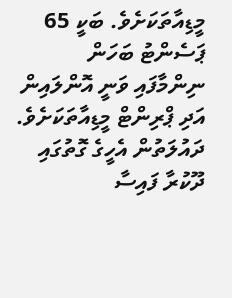މީޑިއާތަކަށެވެ. ބަކީ 65 ޕަސެންޓު ބަހަން ނިންމާފައި ވަނީ އޮންލައިން އަދި ޕްރިންޓް މީޑިއާތަކަށެވެ.
ދައުލަތުން އެހީގެ ގޮތުގައި ދޫކުރާ ފައިސާ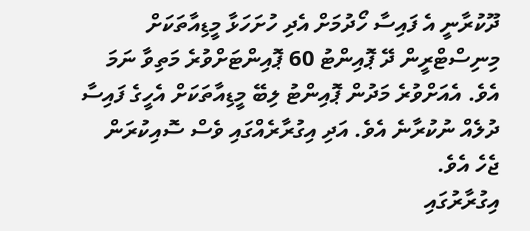ދޫކުރާނީ އެ ފައިސާ ހޯދުމަށް އެދި ހުށަހަޅާ މީޑިއާތަކަށް މިނިސްޓްރީން ދޭ ޕޮއިންޓު 60 ޕޮއިންޓަށްވުރެ މަތިވާ ނަމަ އެވެ. އެއަށްވުރެ މަދުން ޕޮއިންޓު ލިބޭ މީޑިއާތަކަށް އެހީގެ ފައިސާ ދުލެއް ނުކުރާނެ އެވެ. އަދި އިގުރާރެއްގައި ވެސް ސޮއިކުރަން ޖެހެ އެވެ.
އިގުރާރުގައި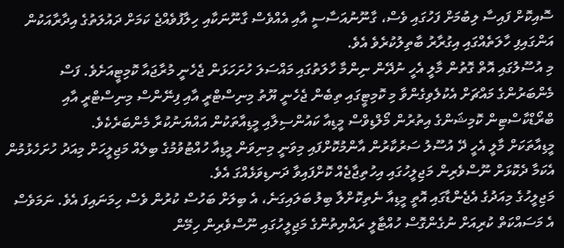ސޮއިކޮށް ފައިސާ ލިބުމަށް ފަހުގައި ވެސް، ގާނޫނުއަސާސީ އާއި އެއްވެސް ގާނޫނަކާއި ހިލާފުވެއްޖެ ކަމަށް ދައުލަތުގެ އިދާރާއަކުން އަންގައިފި ހާލަތެއްގައި އިގުރާރު ބާތިލުކުރެވެ އެވެ.
މި އުސޫލުގައި އޮތް ގޮތުން މާލީ އެހީ ނުދޭން ނިންމާ ހާލަތުގައި މައްސަލަ ހުށަހަޅަން ޖެހެނީ މުރާޖައާ ކޮމިޓީއަށެވެ. ފަސް މެންބަރުންގެ މައްޗަށް އެކުލެވިގެންވާ މި ކޮމިޓީގައި ތިބެން ޖެހެނީ ޔޫތު މިނިސްޓްރީ އާއި ފިނޭންސް މިނިސްޓްރީ އާއި ބްރޯޑްކާސްޓިން ކޮމިޝަންގެ އިތުރުން މޯލްޑިވްސް މީޑިއާ ކައުންސިލާއި މީޑިއާތަކުން އައްޔަނުކުރާ މެންބަރެކެވެ.
މީޑިއާތަކަށް މާލީ އެހީ ދޭ އުސޫލު ސަރުކާރުން އާންމުކޮށްފައި މިވަނީ މިނިވަން މީޑިއާ ހުއްޓުވުމުގެ ބިލެއް މަޖިލީހަށް މިއަދު ހުށަހެޅުމުން އެކަމާ ދެކޮޅަށް ނޫސްވެރިން މަޖިލީހުގައި އިހުތިޖާޖެއް ކޮށްފައިވާ ދަނޑިވަޅެއްގަ އެވެ.
މަޖިލީހުގެ މިއަދުގެ އެޖެންޑާގައި އޮތީ މީޑިއާ ނެތިކޮށްލާ ބިލު ބަލައިގަނެ، އެ ބިލަށް ބަހުސް ކުރުން ވެސް ހިމަނައިފަ އެވެ. ނަމަވެސް އެ މަސައްކަތް ކުރިއަށް ނުގެންގޮސް ހުއްޓާލީ ރައްޔިތުންގެ މަޖިލީހުގައި ނޫސްވެރިން ހިމޭން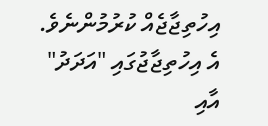އިހުތިޖާޖެއް ކުރުމުންނެވެ. އެ އިހުތިޖާޖުގައި "އަދަދު" އާއި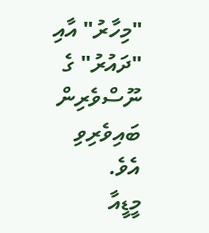"މިހާރު" އާއި "ދައުރު" ގެ ނޫސްވެރިން ބައިވެރިވި އެވެ.
މީޑީއާ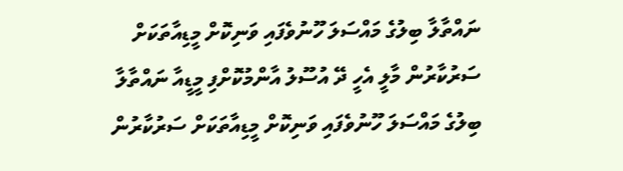ނައްތާލާ ބިލުގެ މައްސަލަ ހޫނުވެފައި ވަނިކޮށް މީޑިއާތަކަށް ސަރުކާރުން މާލީ އެހީ ދޭ އުސޫލު އާންމުކޮށްފި މީޑީއާ ނައްތާލާ ބިލުގެ މައްސަލަ ހޫނުވެފައި ވަނިކޮށް މީޑިއާތަކަށް ސަރުކާރުން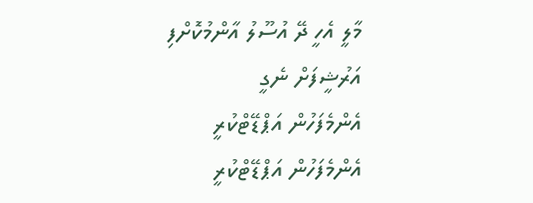މާލީ އެހީ ދޭ އުސޫލު އާންމުކޮށްފި
އަރުޝީފަށް ނެގީ
އެންމެފަހުން އަޕްޑޭޓްކުރީ
އެންމެފަހުން އަޕްޑޭޓްކުރީ